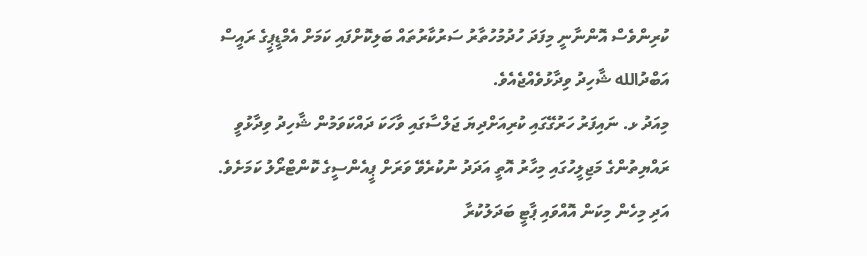ކުރިންވެސް އޮންނާނީ މިފަދަ ހުދުމުހުތާރު ސަރުކާރުތައް ބަލިކޮށްފައި ކަމަށް އެމްޑީޕީގެ ރައީސް އަބްދުالله ޝާހިދު ވިދާޅުވެއްޖެއެވެ.
މިއަދު ޅ. ނައިފަރު ހަރުގޭގައި ކުރިއަށްދިޔަ ޖަލްސާގައި ވާހަކަ ދައްކަވަމުން ޝާހިދު ވިދާޅުވީ ރައްޔިތުންގެ މަޖިލީހުގައި މިހާރު އޮތީ އަދަދު ނުކުރެވޭ ވަރަށް ޕީއެންސީގެ ކޮންޓްރޯލު ކަމަށެވެ.
އަދި މިހެން މިކަން އޮއްވައި ޕާޓީ ބަދަލުކުރާ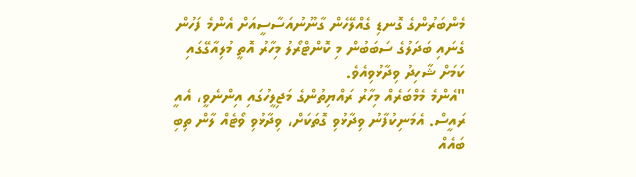މެންބަރުންގެ ގޮނޑި ގެއްލޭހެން ގާނޫނުއަސާސީއަށް އެންމެ ފަހުން ގެނައި ބަދަލުގެ ސަބަބުން މި ކޮންޓްރޯލު މިހާރު އޮތީ މުލިއާގޭގައި ކަމަށް ޝާހިދު ވިދާޅުވިއެވެ.
"އެންމެ މެމްބަރެއް މިހާރު ރައްޔިތުންގެ މަޖިލީހުގައި އިންނެވީ، އެއީ ރައީސް. އެމަނިކުފާނު ވިދާޅުވި ގޮތަކަށް، ވިދާޅުވި ވޯޓެއް ލާން ތިބި ބައެއް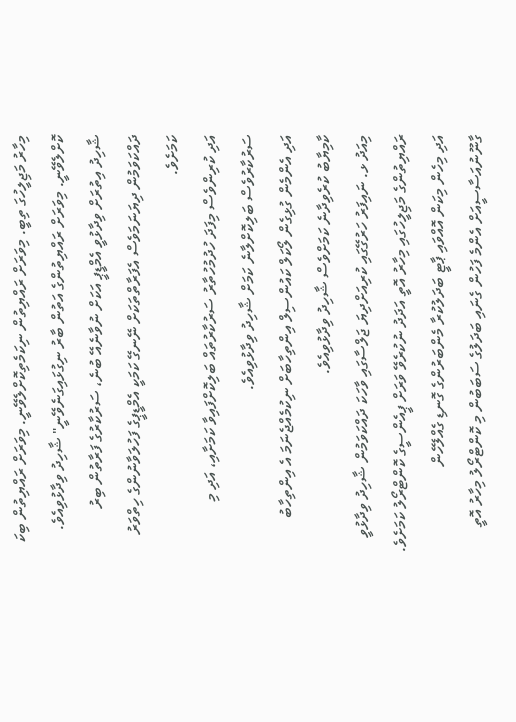މިހާރު މަޖިލީހުގަ ތިބީ. މިވަރަށް ރައްޔިތުން ނިކަމެތިކޮށްލެވޭނީ. މިވަރަށް ރައްޔިތުން ބިކަ ކޮށްލެވޭނީ. މިވަރަށް ރައްޔިތުންގެ އަތުން ބާރު ނިގުޅައިގަނެވޭނީ" ޝާހިދު ވިދާޅުވިއެވެ.
ޝާހިދު އިތުރަށް ވިދާޅުވީ އެމްޑީޕީ އަކަށް ނުވާނެއޭ ބުނެ، ސަރުކާރުގެ ފަރާތުން ބިރު ދައްކަވަމުން ދިޔަނަމަވެސް އެފަރާތްތަކަށް ނޭނގޭ ކަމަކީ އެމްޑީޕީގެ ފަހުލަވާނުންގެ ހިތްވަރު ކަމަށެވެ.
އަދި ކުރިންވެސް މިފަދަ ހުދުމުހުތާރު ސަރުކާރުތައް ބަލިކޮށްފައިވާ ކަމަށާއި، އަދި މި ސަރުކާރުވެސް ބަލިކޮށްލާނެ ކަމަށް ޝާހިދު ވިދާޅުވިއެވެ.
އަދި އެންމެން ގުޅިގެން ލޯކަލް ކައުންސިލް އިންތިހާބަށް ނިކުމެއްޖެނަމަ އެ އިންތިހާބު ކާމިޔާބު ކުރެވިދާނެ ކަމަށްވެސް ޝާހިދު ވިދާޅުވިއެވެ.
މިއަދު ޅ. ނައިފަރު ހަރުގޭގައި ކުރިއަށްދިޔަ ޖަލްސާގައި ވާހަކަ ދައްކަވަމުން ޝާހިދު ވިދާޅުވީ ރައްޔިތުންގެ މަޖިލީހުގައި މިހާރު އޮތީ އަދަދު ނުކުރެވޭ ވަރަށް ޕީއެންސީގެ ކޮންޓްރޯލު ކަމަށެވެ.
އަދި މިހެން މިކަން އޮއްވައި ޕާޓީ ބަދަލުކުރާ މެންބަރުންގެ ގޮނޑި ގެއްލޭހެން ގާނޫނުއަސާސީއަށް އެންމެ ފަހުން ގެނައި ބަދަލުގެ ސަބަބުން މި ކޮންޓްރޯލު މިހާރު އޮތީ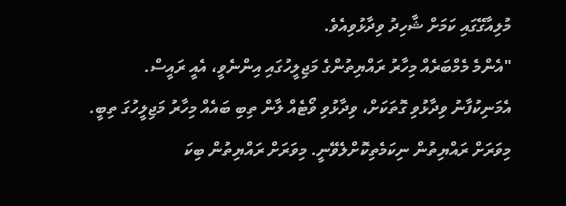މުލިއާގޭގައި ކަމަށް ޝާހިދު ވިދާޅުވިއެވެ.
"އެންމެ މެމްބަރެއް މިހާރު ރައްޔިތުންގެ މަޖިލީހުގައި އިންނެވީ، އެއީ ރައީސް. އެމަނިކުފާނު ވިދާޅުވި ގޮތަކަށް، ވިދާޅުވި ވޯޓެއް ލާން ތިބި ބައެއް މިހާރު މަޖިލީހުގަ ތިބީ. މިވަރަށް ރައްޔިތުން ނިކަމެތިކޮށްލެވޭނީ. މިވަރަށް ރައްޔިތުން ބިކަ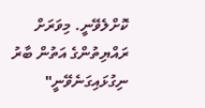ކޮށްލެވޭނީ. މިވަރަށް ރައްޔިތުންގެ އަތުން ބާރު ނިގުޅައިގަނެވޭނީ"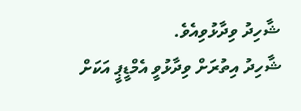ޝާހިދު ވިދާޅުވިއެވެ.
ޝާހިދު އިތުރަށް ވިދާޅުވީ އެމްޑީޕީ އަކަށް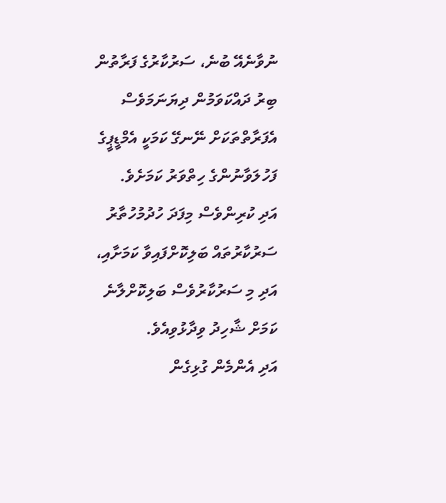ނުވާނެއޭ ބުނެ، ސަރުކާރުގެ ފަރާތުން ބިރު ދައްކަވަމުން ދިޔަނަމަވެސް އެފަރާތްތަކަށް ނޭނގޭ ކަމަކީ އެމްޑީޕީގެ ފަހުލަވާނުންގެ ހިތްވަރު ކަމަށެވެ.
އަދި ކުރިންވެސް މިފަދަ ހުދުމުހުތާރު ސަރުކާރުތައް ބަލިކޮށްފައިވާ ކަމަށާއި، އަދި މި ސަރުކާރުވެސް ބަލިކޮށްލާނެ ކަމަށް ޝާހިދު ވިދާޅުވިއެވެ.
އަދި އެންމެން ގުޅިގެން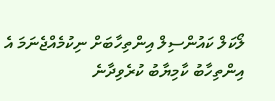ލޯކަލް ކައުންސިލް އިންތިހާބަށް ނިކުމެއްޖެނަމަ އެ އިންތިހާބު ކާމިޔާބު ކުރެވިދާނެ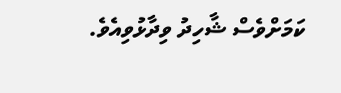ކަމަށްވެސް ޝާހިދު ވިދާޅުވިއެވެ.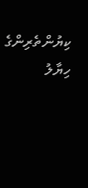ކިޔުންތެރިންގެ ހިޔާލު